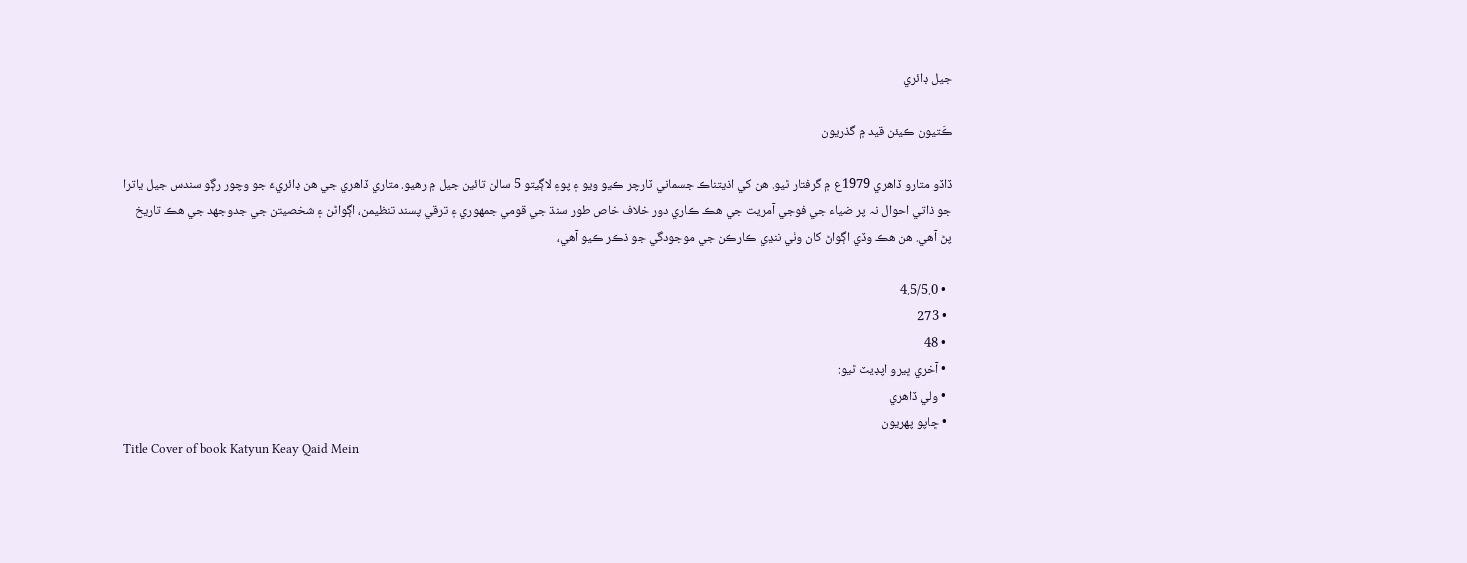جيل ڊائري

ڪَتيون ڪيئن قيد ۾ گذريون

ڏاڏو متارو ڏاھري 1979ع ۾ گرفتار ٿيو. هن کي اذيتناڪ جسماني ٽارچر ڪيو ويو ۽ پوءِ لاڳيتو 5 سالن تائين جيل ۾ رهيو. متاري ڏاھري جي ھن ڊائريءَ جو وچور رڳو سندس جيل ياترا جو ذاتي احوال نہ پر ضياء جي فوجي آمريت جي ھڪ ڪاري دور خلاف خاص طور سنڌ جي قومي جمھوري ۽ ترقي پسند تنظيمن، اڳواڻن ۽ شخصيتن جي جدوجھد جي ھڪ تاريخ پڻ آھي. ھن ھڪ وڏي اڳواڻ کان وٺي ننڍي ڪارڪن جي موجودگي جو ذڪر ڪيو آھي،

  • 4.5/5.0
  • 273
  • 48
  • آخري ڀيرو اپڊيٽ ٿيو:
  • ولي ڏاهري
  • ڇاپو پھريون
Title Cover of book Katyun Keay Qaid Mein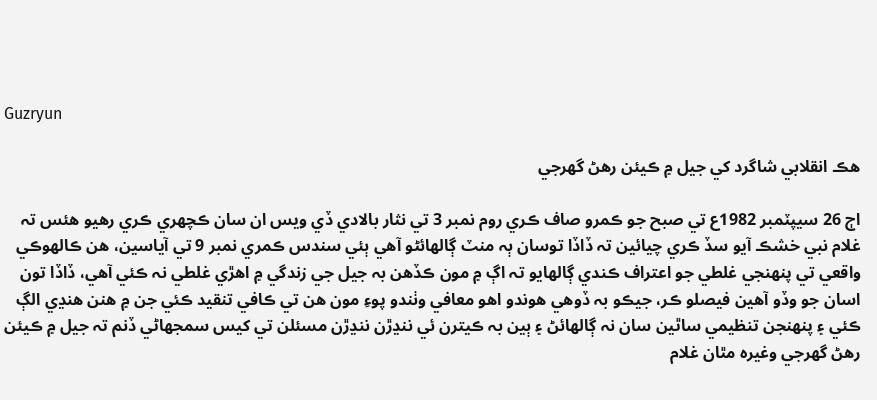Guzryun

هڪ انقلابي شاگرد کي جيل ۾ ڪيئن رهڻ گهرجي

اڄ 26 سيپٽمبر 1982ع تي صبح جو ڪمرو صاف ڪري روم نمبر 3 تي نثار بالادي ڏي ويس ان سان ڪچھري ڪري رهيو هئس تہ غلام نبي خشڪ آيو سڏ ڪري چيائين تہ ڏاڏا توسان ٻہ منٽ ڳالھائڻو آهي ٻئي سندس ڪمري نمبر 9 تي آياسين، هن ڪالھوڪي واقعي تي پنھنجي غلطي جو اعتراف ڪندي ڳالھايو تہ اڳ ۾ مون ڪڏهن بہ جيل جي زندگي ۾ اهڙي غلطي نہ ڪئي آهي، ڏاڏا تون اسان جو وڏو آهين فيصلو ڪر، جيڪو بہ ڏوهي هوندو اهو معافي وٺندو پوءِ مون هن تي ڪافي تنقيد ڪئي جن ۾ هنن هنڍي الڳ ڪئي ۽ پنھنجن تنظيمي ساٿين سان نہ ڳالھائڻ ۽ ٻين بہ ڪيترن ئي ننڍڙن ننڍڙن مسئلن تي کيس سمجهاڻي ڏنم تہ جيل ۾ ڪيئن رهڻ گهرجي وغيرہ مٿان غلام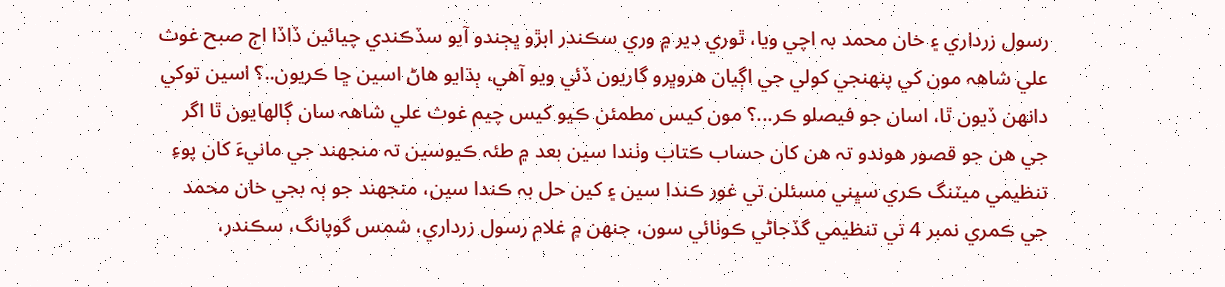رسول زرداري ۽ خان محمد بہ اچي ويا، ٿوري دير ۾ وري سڪندر ابڙو ڀڄندو آيو سڏڪندي چيائين ڏاڏا اڄ صبح غوث علي شاھہ مون کي پنھنجي کولي جي اڳيان هروڀرو گاريون ڏئي ويو آهي، ٻڌايو هاڻ اسين ڇا ڪريون..؟ اسين توکي دانھن ڏيون ٿا، اسان جو فيصلو ڪر...؟ مون کيس مطمئن ڪيو کيس چيم غوث علي شاھہ سان ڳالھايون ٿا اگر جي هن جو قصور هوندو تہ هن کان حساب ڪتاب وٺندا سين بعد ۾ طئہ ڪيوسين تہ منجهند جي مانيءَ کان پوءِ تنظيمي ميٽنگ ڪري سڀني مسئلن تي غور ڪندا سين ۽ کين حل بہ ڪندا سين، منجهند جو ٻہ بجي خان محمد جي ڪمري نمبر 4 تي تنظيمي گڏجاڻي ڪوٺائي سون، جنھن ۾ غلام رسول زرداري، شمس گوپانگ، سڪندر،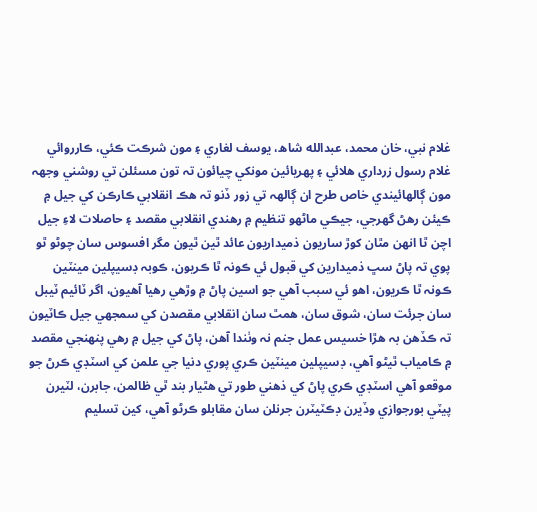غلام نبي، خان محمد، عبدالله شاھ، يوسف لغاري ۽ مون شرڪت ڪئي، ڪارروائي غلام رسول زرداري هلائي ۽ پھريائين مونکي چيائون تہ تون مسئلن تي روشني وجهہ مون ڳالھائيندي خاص طرح ان ڳالھہ تي زور ڏنو تہ هڪ انقلابي ڪارڪن کي جيل ۾ ڪيئن رهڻ گهرجي، جيڪي ماڻھو تنظيم ۾ رهندي انقلابي مقصد ۽ حاصلات لاءِ جيل اچن ٿا انھن مٿان کوڙ ساريون ذميداريون عائد ٿين ٿيون مگر افسوس سان چوڻو ٿو پوي تہ پاڻ سڀ ذميدارين کي قبول ئي ڪونہ ٿا ڪريون، ڪوبہ ڊسيپلين مينٽين ڪونہ ٿا ڪريون، اهو ئي سبب آهي جو اسين پاڻ ۾ وڙهي رهيا آهيون، اگر ٽائيم ٽيبل سان جرئت سان، شوق سان، همٿ سان انقلابي مقصدن کي سمجهي جيل ڪاٽيون تہ ڪڏهن بہ هڙا خسيس عمل جنم نہ وٺندا آهن، پاڻ کي جيل ۾ رهي پنھنجي مقصد ۾ ڪامياب ٿيڻو آهي، ڊسيپلين مينٽين ڪري پوري دنيا جي علمن کي اسٽڊي ڪرڻ جو موقعو آهي اسٽڊي ڪري پاڻ کي ذهني طور تي هٿيار بند ٿي ظالمن، جابرن، لٽيرن پيٽي بورجوازي وڏيرن ڊڪٽيٽرن جرنلن سان مقابلو ڪرڻو آهي، کين تسليم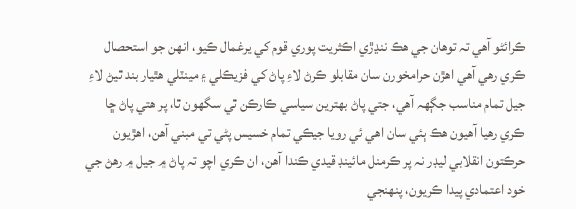ڪرائڻو آهي تہ توهان جي هڪ ننڍڙي اڪثريت پوري قوم کي يرغمال ڪيو، انھن جو استحصال ڪري رهي آهي اهڙن حرامخورن سان مقابلو ڪرڻ لاءِ پاڻ کي فزيڪلي ۽ مينٽلي هٿيار بند ٿيڻ لاءِ جيل تمام مناسب جڳھہ آهي، جتي پاڻ بھترين سياسي ڪارڪن ٿي سگهون ٿا، پر هتي پاڻ ڇا ڪري رهيا آهيون هڪ ٻئي سان اهي ئي رويا جيڪي تمام خسيس پڻي تي مبني آهن، اهڙيون حرڪتون انقلابي ليڊر نہ پر ڪرمنل مائينڊ قيدي ڪندا آهن، ان ڪري اچو تہ پاڻ ۾ جيل ۾ رهڻ جي خود اعتمادي پيدا ڪريون، پنھنجي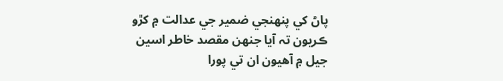پاڻ کي پنھنجي ضمير جي عدالت ۾ کڙو ڪريون تہ آيا جنھن مقصد خاطر اسين جيل ۾ آهيون ان تي پورا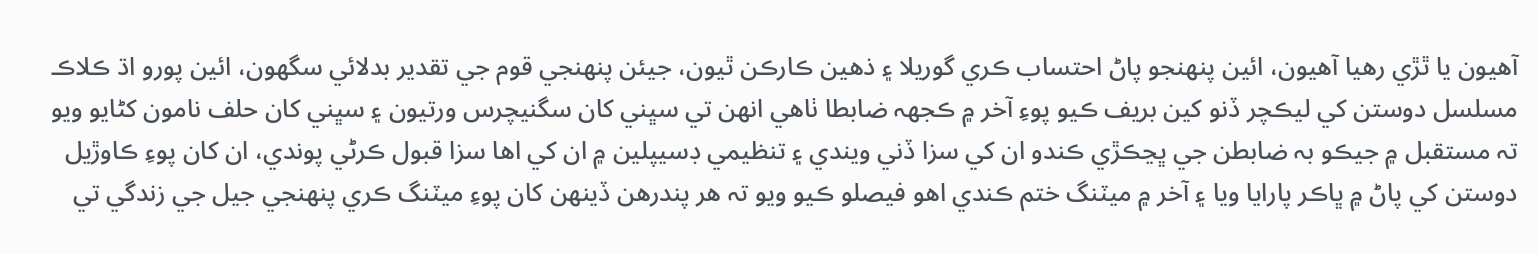آهيون يا ٿڙي رهيا آهيون، ائين پنھنجو پاڻ احتساب ڪري گوريلا ۽ ذهين ڪارڪن ٿيون، جيئن پنھنجي قوم جي تقدير بدلائي سگهون، ائين پورو اڌ ڪلاڪ مسلسل دوستن کي ليڪچر ڏنو کين بريف ڪيو پوءِ آخر ۾ ڪجهہ ضابطا ٺاهي انھن تي سڀني کان سگنيچرس ورتيون ۽ سڀني کان حلف نامون کڻايو ويو تہ مستقبل ۾ جيڪو بہ ضابطن جي ڀڃڪڙي ڪندو ان کي سزا ڏني ويندي ۽ تنظيمي ڊسيپلين ۾ ان کي اها سزا قبول ڪرڻي پوندي، ان کان پوءِ ڪاوڙيل دوستن کي پاڻ ۾ ڀاڪر پارايا ويا ۽ آخر ۾ ميٽنگ ختم ڪندي اهو فيصلو ڪيو ويو تہ هر پندرهن ڏينھن کان پوءِ ميٽنگ ڪري پنھنجي جيل جي زندگي تي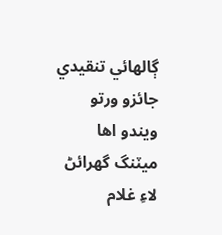ڳالھائي تنقيدي جائزو ورتو ويندو اها ميٽنگ گهرائڻ لاءِ غلام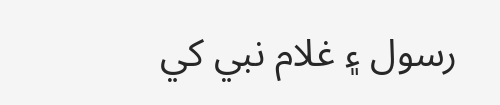رسول ۽ غلام نبي کي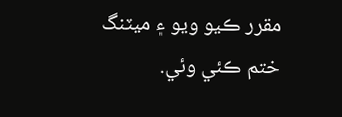مقرر ڪيو ويو ۽ ميٽنگ ختم ڪئي وئي.